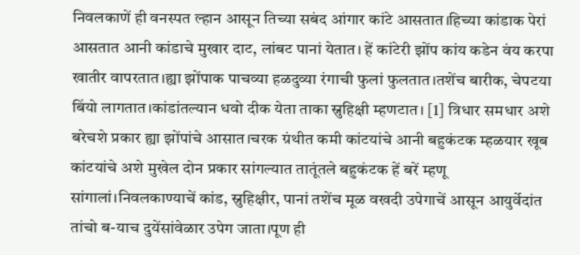निवलकाणें ही वनस्पत ल्हान आसून तिच्या सबंद आंगार कांटे आसतात।हिच्या कांडाक पेरां आसतात आनी कांडाचे मुखार दाट, लांबट पानां येतात। हें कांटेरी झोंप कांय कडेन वंय करपा खातीर वापरतात।ह्या झोंपाक पाचव्या हळदुव्या रंगाची फुलां फुलतात।तशेंच बारीक, चेपटया बिंयो लागतात।कांडांतल्यान धवो दीक येता ताका स्नुहिक्षी म्हणटात। [1] त्रिधार समधार अशे बरेचशे प्रकार ह्या झोंपांचे आसात।चरक ग्रंथीत कमी कांटयांचे आनी बहुकंटक म्हळयार खूब कांटयांचे अशे मुखेल दोन प्रकार सांगल्यात तातूंतले बहुकंटक हें बरें म्हणू सांगालां।निवलकाण्याचें कांड, स्नुहिक्षीर, पानां तशेंच मूळ वखदी उपेगाचें आसून आयुर्वेदांत तांचो ब-याच दुयेंसांवेळार उपेग जाता।पूण ही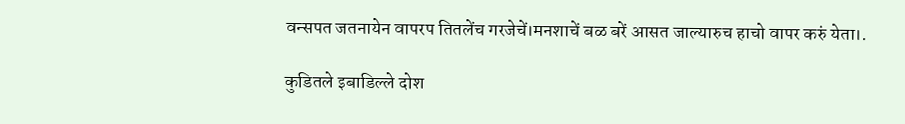वन्सपत जतनायेन वापरप तितलेंच गरजेचें।मनशाचें बळ बरें आसत जाल्यारुच हाचो वापर करुं येता।.

कुडितले इबाडिल्ले दोश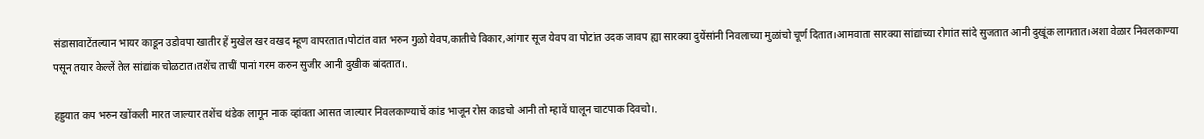संडासावाटेंतल्यान भायर काडून उडोवपा खातीर हें मुखेल खर वखद म्हूण वापरतात।पोटांत वात भरुन गुळो येवप,कातीचे विकार,आंगार सूज येवप वा पोटांत उदक जावप ह्या सारक्या दुयेंसांनी निवलाच्या मुळांचो चूर्ण दितात।आमवाता सारक्या सांद्यांच्या रोगांत सांदे सुजतात आनी दुखूंक लागतात।अशा वेळार निवलकाण्या पसून तयार केल्लें तेल सांद्यांक चोळटात।तशेंच ताचीं पानां गरम करुन सुजीर आनी दुखीक बांदतात।.

हड्डयात कप भरुन खोंकली मारत जाल्यार तशेंच थंडेक लागून नाक व्हांवता आसत जाल्यार निवलकाण्याचें कांड भाजून रोस काडचो आनी तो म्हावें घालून चाटपाक दिवचो।.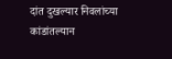दांत दुखल्यार निवलांच्या कांडांतल्यान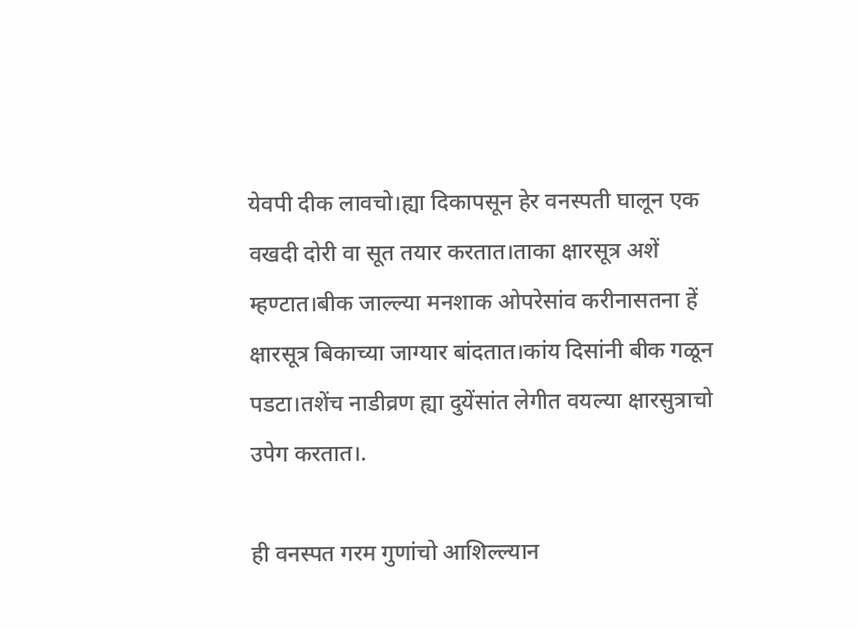येवपी दीक लावचो।ह्या दिकापसून हेर वनस्पती घालून एक वखदी दोरी वा सूत तयार करतात।ताका क्षारसूत्र अशें म्हण्टात।बीक जाल्ल्या मनशाक ओपरेसांव करीनासतना हें क्षारसूत्र बिकाच्या जाग्यार बांदतात।कांय दिसांनी बीक गळून पडटा।तशेंच नाडीव्रण ह्या दुयेंसांत लेगीत वयल्या क्षारसुत्राचो उपेग करतात।.

ही वनस्पत गरम गुणांचो आशिल्ल्यान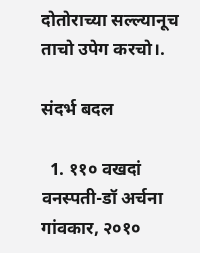दोतोराच्या सल्ल्यानूच ताचो उपेग करचो।.

संदर्भ बदल

  1. ११० वखदां वनस्पती-डॉ अर्चना गांवकार, २०१०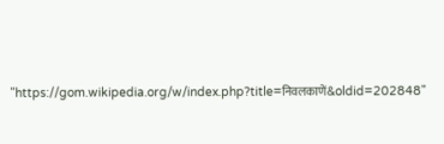"https://gom.wikipedia.org/w/index.php?title=निवलकाणें&oldid=202848"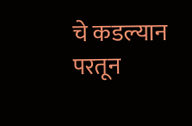चे कडल्यान परतून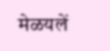मेळयलें